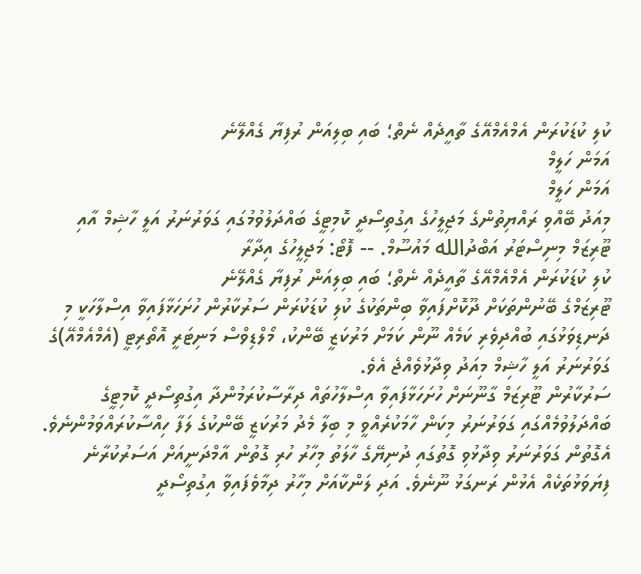ކުލި ކުޑަކުރަން އެމްއެމްއޭގެ ތާއީދެއް ނެތް؛ ބައި ބިލިއަން ރުފިޔާ ގެއްލޭނެ
އަމަން ހަލީމް
އަމަން ހަލީމް
މިއަދު ބޭއްވި ރައްޔިތުންގެ މަޖިލީހުގެ އިގުތިސޯދީ ކޮމިޓީގެ ބައްދަލުވުމުގައި ގަވަރުނަރު އަލީ ހާޝިމް އާއި ޓޫރިޒަމް މިނިސްޓަރު އަބްދުالله މައުސޫމް. -- ފޮޓޯ: މަޖިލީހުގެ އިދާރާ
ކުލި ކުޑަކުރަން އެމްއެމްއޭގެ ތާއީދެއް ނެތް؛ ބައި ބިލިއަން ރުފިޔާ ގެއްލޭނެ
ޓޫރިޒަމްގެ ބޭނުންތަކަށް ދޫކޮށްފައިވާ ބިންތަކުގެ ކުލި ކުޑަކުރަން ސަރުކާރުން ހުށަހަޅާފައިވާ އިސްލާހަކީ މި ދަނޑިވަޅުގައި ބުއްދިވެރި ކަމެއް ނޫން ކަމަށް މަރުކަޒީ ބޭންކު، މޯލްޑިވްސް މަނިޓަރީ އޮތޯރިޓީ (އެމްއެމްއޭ)ގެ ގަވަރުނަރު އަލީ ހާޝިމް މިއަދު ވިދާޅުވެއްޖެ އެވެ.
ސަރުކާރުން ޓޫރިޒަމް ގާނޫނަށް ހުށަހަޅާފައިވާ އިސްލާހުތައް ދިރާސާކުރަމުންދާ އިގުތިސޯދީ ކޮމިޓީގެ ބައްދަލުވުމެއްގައި ގަވަރުނަރު މިކަން ހާމަކުރެއްވީ މި ބިލާ މެދު މަރުކަޒީ ބޭންކުގެ ލަފާ ހިއްސާކުރައްވަމުންނެވެ.
އެގޮތުން ގަވަރުނަރު ވިދާޅުވި ގޮތުގައި ދުނިޔޭގެ ހާލަތު މިހާރު ހުރި ގޮތުން އާމްދަނީއަށް އަސަރުކުރާނެ ފިޔަވަޅުތަކެއް އެޅުން ރަނގަޅު ނޫނެވެ. އަދި ލަންކާއަށް މިހާރު ދިމާވެފައިވާ އިގުތިސޯދީ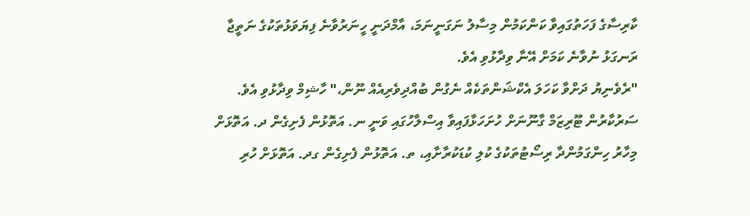ކާރިސާގެ ފަހަތުގައިވާ ކަންކަމުން މިސާލު ނަގަނީނަމަ، އާމްދަނީ ހީނަރުވާނެ ފިޔަވަޅުތަކުގެ ނަތީޖާ ރަނގަޅު ނުވާނެ ކަމަށް އޭނާ ވިދާޅުވި އެވެ.
"ރެވެނިޔު ދަށްވާ ކަހަލަ އެކްޝަންތަކެއް ނެގުން ބުއްދިވެރިއެއް ނޫން،" ހާޝިމް ވިދާޅުވި އެވެ.
ސަރުކާރުން ޓޫރިޒަމް ގާނޫނަށް ހުށަހަޅާފައިވާ އިސްލާހުގައި ވަނީ ނ. އަތޮޅުން ފެށިގެން ދ. އަތޮޅަށް މިހާރު ހިންގަމުންދާ ރިސޯޓުތަކުގެ ކުލި ކުޑަކުރާށާއި، ތ. އަތޮޅުން ފެށިގެން ގދ. އަތޮޅަށް ހުރި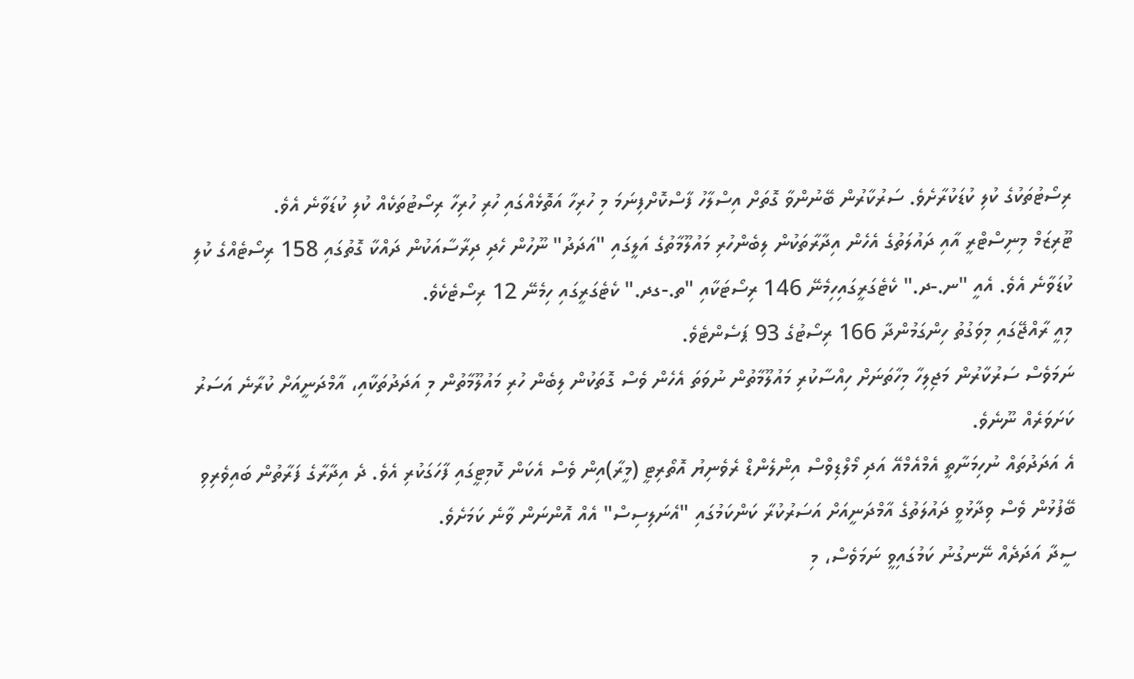ރިސޯޓުތަކުގެ ކުލި ކުޑަކުރާށެވެ. ސަރުކާރުން ބޭނުންވާ ގޮތަށް އިސްލާހު ފާސްކޮށްފިނަމަ މި ހުރިހާ އަތޮޅެއްގައި ހުރި ހުރިހާ ރިސޯޓުތަކެއް ކުލި ކުޑަވާނެ އެވެ.
ޓޫރިޒަމް މިނިސްޓްރީ އާއި ދައުލަތުގެ އެހެން އިދާރާތަކުން ލިބެންހުރި މައުލޫމާތުގެ އަލީގައި "އަދަދު" ނޫހުން ހެދި ދިރާސާއަކުން ދައްކާ ގޮތުގައި 158 ރިސޯޓެއްގެ ކުލި ކުޑަވާނެ އެވެ. އެއީ "ނ.-ދ." ކެޓެގަރީގައިހިމެނޭ 146 ރިސޯޓަކާއި "ތ.-ގދ." ކެޓެގަރީގައި ހިމެނޭ 12 ރިސޯޓެކެވެ.
މިއީ ރާއްޖޭގައި މިވަގުތު ހިންގަމުންދާ 166 ރިސޯޓުގެ 93 ޕަސެންޓެވެ.
ނަމަވެސް ސަރުކާރުން މަޖިލިހާ މިހާތަނަށް ހިއްސާކުރި މައުލޫމާތުން ނުވަތަ އެހެން ވެސް ގޮތަކުން ލިބެން ހުރި މައުލޫމާތުން މި އަދަދުތަކާއި، އާމްދަނީއަށް ކުރާނެ އަސަރު ކަށަވަރެއް ނޫނެވެ.
އެ އަދަދުތައް ނުހިމަނާތީ އެމްއެމްއޭ އަދި މޯލްޑިވްސް އިންލެންޑް ރެވެނިޔު އޮތޯރިޓީ (މީރާ)އިން ވެސް އެކަން ކޮމިޓީގައި ފާހަގަކުރި އެވެ. ދެ އިދާރާގެ ފަރާތުން ބައިވެރިވި ބޭފުޅުން ވެސް ވިދާޅުވީ ދައުލަތުގެ އާމްދަނީއަށް އަސަރުކުރާ ކަންކަމުގައި "އެނަލިސިސް" އެއް އޮންނަން ވާނެ ކަމަށެވެ.
ސީދާ އަދަދެއް ނޭނގުނު ކަމުގައިވީ ނަމަވެސް، މި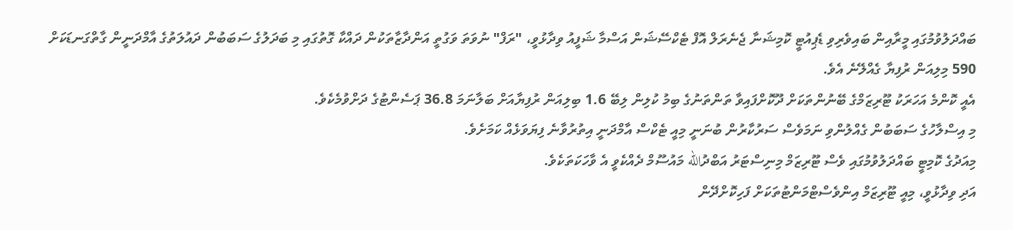ބައްދަލުވުމުގައި މީރާއިން ބައިވެރިވި ޑެޕިއުޓީ ކޮމިޝަނާ ޖެނެރަލް އޮފް ޓެކްސޭޝަން އަސްމާ ޝަފީއު ވިދާޅުވީ، "ރަފް" ނުވަތަ ވަގުތީ އަންދާޒާތަކުން ދައްކާ ގޮތުގައި މި ބަދަލުގެ ސަބަބުން ދައުލަތުގެ އާމްދަނީން ގާތްގަނޑަކަށް 590 މިލިއަން ރުފިޔާ ގެއްލޭނެ އެވެ.
އެއީ ކޮންމެ އަހަރަކު ޓޫރިޒަމްގެ ބޭނުންތަކަށް ދޫކޮށްފައިވާ ތަންތަނުގެ ބިމު ކުލިން ލިބޭ 1.6 ބިލިއަން ރުފިޔާއަށް ބަލާނަމަ 36.8 ޕަސެންޓުގެ ދަށްވުމެކެވެ.
މި އިސްލާހުގެ ސަބަބުން ގެއްލުންވި ނަމަވެސް ސަރުކާރުން ބުނަނީ މިއީ ޓެކްސް އާމްދަނީ އިތުރުވާނެ ފިޔަވަޅެއް ކަމަށެވެ.
މިއަދުގެ ކޮމިޓީ ބައްދަލުވުމުގައި ވެސް ޓޫރިޒަމް މިނިސްޓަރު އަބްދުالله މައުސޫމް ދެއްކެވީ އެ ވާހަކަތަކެވެ.
އަދި ވިދާޅުވީ، މިއީ ޓޫރިޒަމް އިންވެސްޓްމަންޓުތަކަށް ފަހިކޮށްދޭން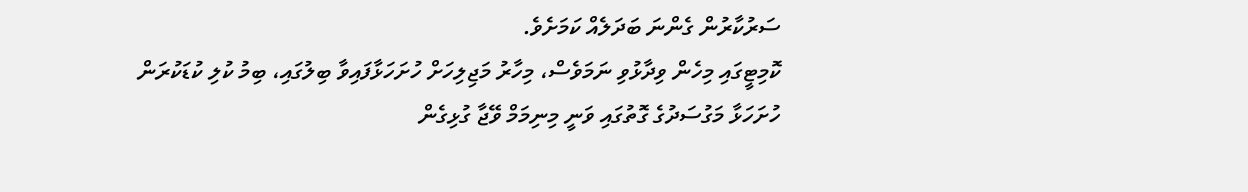ސަރުކާރުން ގެންނަ ބަދަލެއް ކަމަށެވެ.
ކޮމިޓީގައި މިހެން ވިދާޅުވި ނަމަވެސް، މިހާރު މަޖިލިހަށް ހުށަހަޅާފައިވާ ބިލުގައި، ބިމު ކުލި ކުޑަކުރަން ހުށަހަޅާ މަގުސަދުގެ ގޮތުގައި ވަނީ މިނިމަމް ވޭޖާ ގުޅިގެން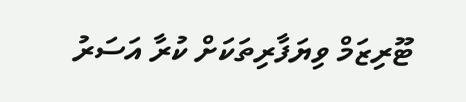ޓޫރިޒަމް ވިޔަފާރިތަކަށް ކުރާ އަސަރު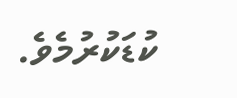ކުޑަކުރުމެވެ.